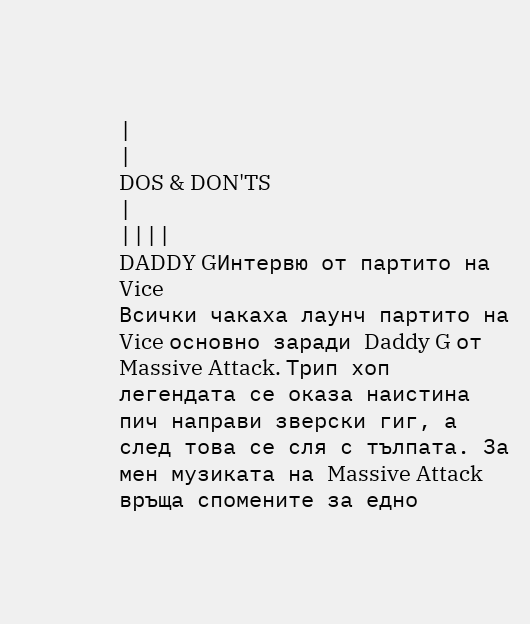|
|
DOS & DON'TS
|
||||
DADDY GИнтервю от партито на Vice
Всички чакаха лаунч партито на Vice основно заради Daddy G от Massive Attack. Трип хоп легендата се оказа наистина пич направи зверски гиг, а след това се сля с тълпата. За мен музиката на Massive Attack връща спомените за едно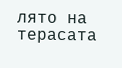лято на терасата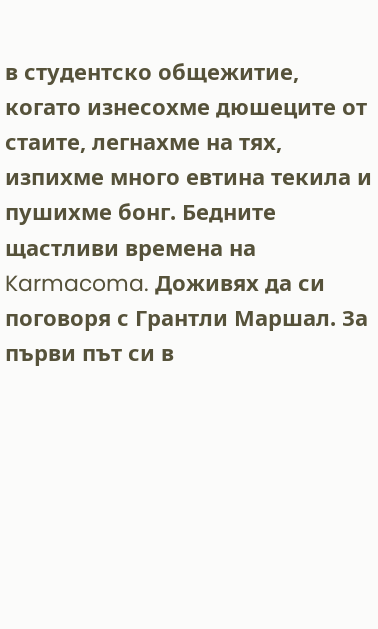в студентско общежитие, когато изнесохме дюшеците от стаите, лeгнахме на тях, изпихме много евтина текила и пушихме бонг. Бедните щастливи времена на Karmacoma. Доживях да си поговоря с Грантли Маршал. За първи път си в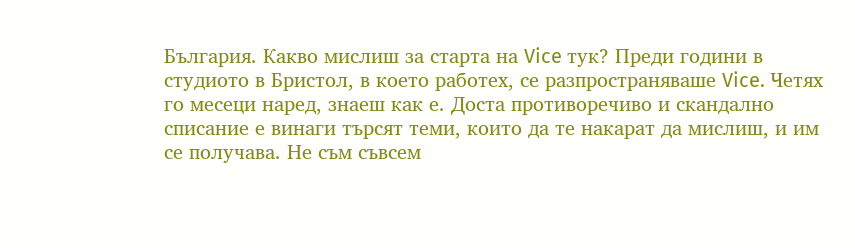България. Какво мислиш за старта на Vice тук? Преди години в студиото в Бристол, в което работех, се разпространяваше Vice. Четях го месеци наред, знаеш как е. Доста противоречиво и скандално списание е винаги търсят теми, които да те накарат да мислиш, и им се получава. Не съм съвсем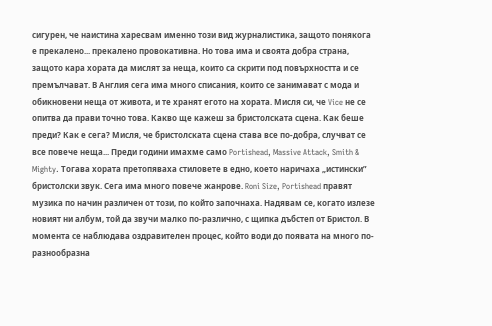сигурен, че наистина харесвам именно този вид журналистика, защото понякога е прекалено... прекалено провокативна. Но това има и своята добра страна, защото кара хората да мислят за неща, които са скрити под повърхността и се премълчават. В Англия сега има много списания, които се занимават с мода и обикновени неща от живота, и те хранят егото на хората. Мисля си, че Vice не се опитва да прави точно това. Какво ще кажеш за бристолската сцена. Как беше преди? Как е сега? Мисля, че бристолската сцена става все по-добра, случват се все повече неща... Преди години имахме само Portishead, Massive Attack, Smith & Mighty. Тогава хората претопяваха стиловете в едно, което наричаха „истински” бристолски звук. Сега има много повече жанрове. Roni Size, Portishead правят музика по начин различен от този, по който започнаха. Надявам се, когато излезе новият ни албум, той да звучи малко по-различно, с щипка дъбстеп от Бристол. В момента се наблюдава оздравителен процес, който води до появата на много по-разнообразна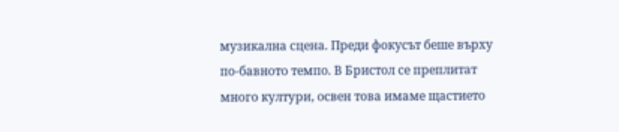музикална сцена. Преди фокусът беше върху по-бавното темпо. В Бристол се преплитат много култури, освен това имаме щастието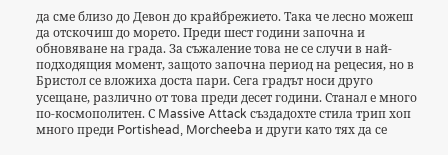да сме близо до Девон до крайбрежието. Така че лесно можеш да отскочиш до морето. Преди шест години започна и обновяване на града. За съжаление това не се случи в най-подходящия момент, защото започна период на рецесия, но в Бристол се вложиха доста пари. Сега градът носи друго усещане, различно от това преди десет години. Станал е много по-космополитен. С Massive Attack създадохте стила трип хоп много преди Portishead, Morcheeba и други като тях да се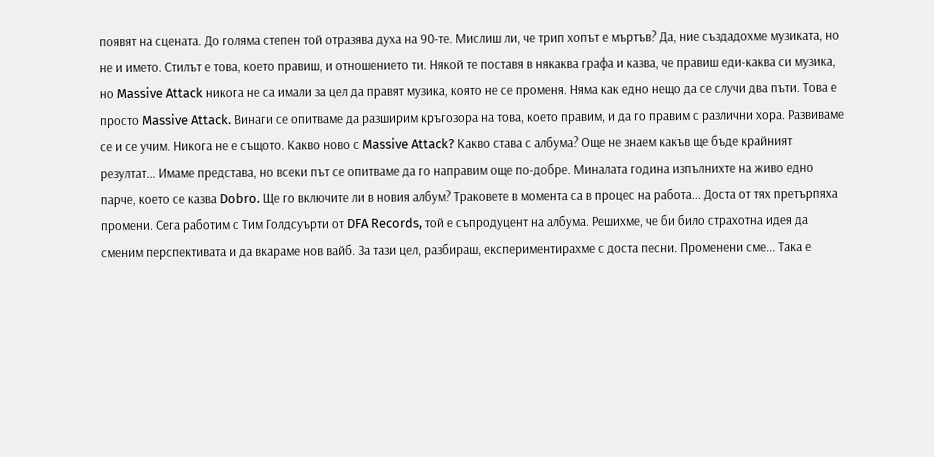появят на сцената. До голяма степен той отразява духа на 90-те. Мислиш ли, че трип хопът е мъртъв? Да, ние създадохме музиката, но не и името. Стилът е това, което правиш, и отношението ти. Някой те поставя в някаква графа и казва, че правиш еди-каква си музика, но Massive Attack никога не са имали за цел да правят музика, която не се променя. Няма как едно нещо да се случи два пъти. Това е просто Massive Attack. Винаги се опитваме да разширим кръгозора на това, което правим, и да го правим с различни хора. Развиваме се и се учим. Никога не е същото. Какво ново с Massive Attack? Какво става с албума? Още не знаем какъв ще бъде крайният резултат... Имаме представа, но всеки път се опитваме да го направим още по-добре. Миналата година изпълнихте на живо едно парче, което се казва Dobro. Ще го включите ли в новия албум? Траковете в момента са в процес на работа... Доста от тях претърпяха промени. Сега работим с Тим Голдсуърти от DFA Records, той е съпродуцент на албума. Решихме, че би било страхотна идея да сменим перспективата и да вкараме нов вайб. За тази цел, разбираш, експериментирахме с доста песни. Променени сме... Така е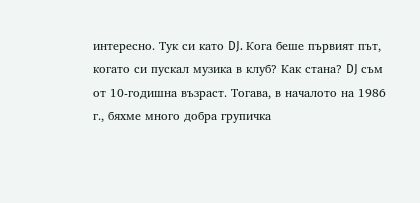интересно. Тук си като DJ. Кога беше първият път, когато си пускал музика в клуб? Как стана? DJ съм от 10-годишна възраст. Тогава, в началото на 1986 г., бяхме много добра групичка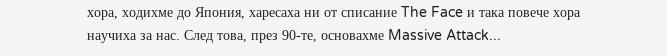хора, ходихме до Япония, харесаха ни от списание The Face и така повече хора научиха за нас. След това, през 90-те, основахме Massive Attack...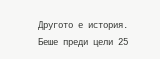Другото е история. Беше преди цели 25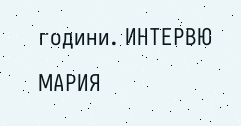години. ИНТЕРВЮ МАРИЯ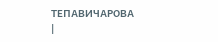ТЕПАВИЧАРОВА
|